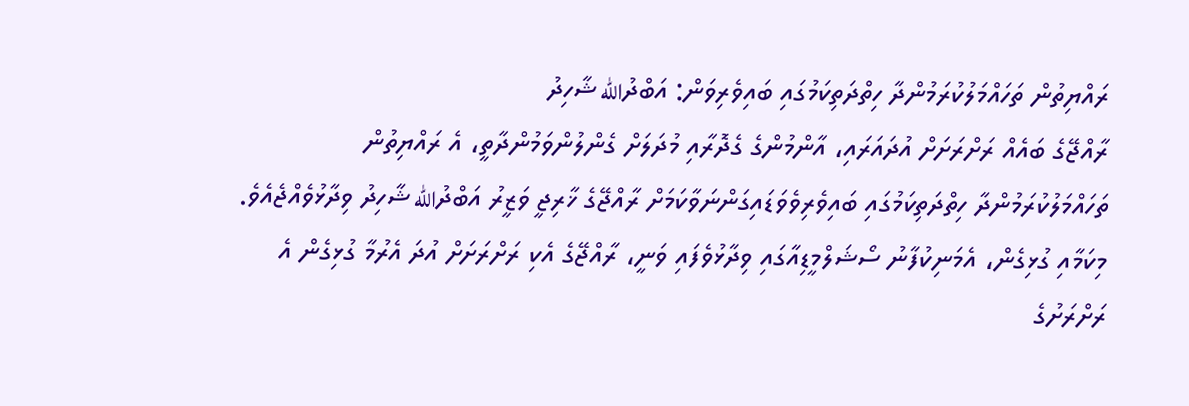ރައްޔިތުން ތަހައްމަލުކުރަމުންދާ ހިތްދަތިކަމުގައި ބައިވެރިވަން: އަބްދުالله ޝާހިދު
ރާއްޖޭގެ ބައެއް ރަށްރަށަށް އުދައަރައި، އާންމުންގެ ގެދޮރާއި މުދަލަށް ގެންލުންވަމުންދާތީ، އެ ރައްޔިތުން ތަހައްމަލުކުރަމުންދާ ހިތްދަތިކަމުގައި ބައިވެރިވެވަޑައިގަންނަވާކަމަށް ރާއްޖޭގެ ޚާރިޖީ ވަޒީރު އަބްދުالله ޝާހިދު ވިދާޅުވެއްޖެއެވެ.
މިކަމާއި ގުޅިގެން، އެމަނިކުފާނު ސޯޝަލްމީޑިއާގައި ވިދާޅުވެފައި ވަނީ، ރާއްޖޭގެ އެކި ރަށްރަށަށް އުދަ އެރުމާ ގުޅިގެން އެ ރަށްރަށުގެ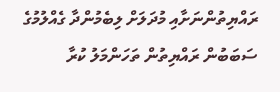ރައްޔިތުންނަށާއި މުދަލަށް ލިބެމުންދާ ގެއްލުމުގެ ސަބަބުން ރައްޔިތުން ތަހަންމަލު ކުރާ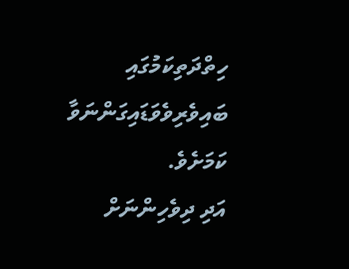ހިތްދަތިކަމުގައި ބައިވެރިވެވަޑައިގަންނަވާ ކަމަށެވެ.
އަދި ދިވެހިންނަށް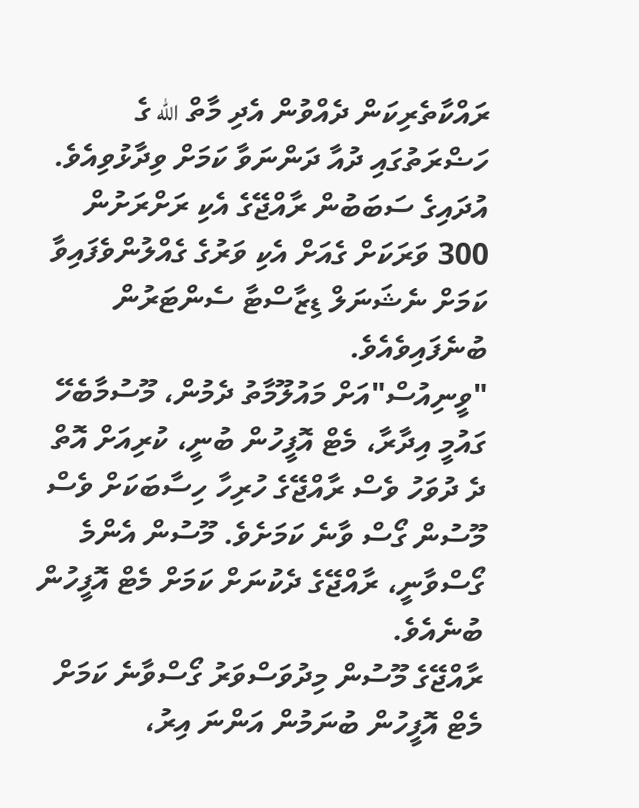ރައްކާތެރިކަން ދެއްވުން އެދި މާތް الله ގެ ހަޟްރަތުގައި ދުއާ ދަންނަވާ ކަމަށް ވިދާޅުވިއެވެ.
އުދައިގެ ސަބަބުން ރާއްޖޭގެ އެކި ރަށްރަށުން 300 ވަރަކަށް ގެއަށް އެކި ވަރުގެ ގެއްލުންވެފައިވާ ކަމަށް ނެޝަނަލް ޑިޒާސްޓާ ސެންޓަރުން ބުނެފައިވެއެވެ.
"ވީނިއުސް"އަށް މައުލޫމާތު ދެމުން، މޫސުމާބެހޭ ގައުމީ އިދާރާ، މެޓް އޮފީހުން ބުނީ، ކުރިއަށް އޮތް ދެ ދުވަހު ވެސް ރާއްޖޭގެ ހުރިހާ ހިސާބަކަށް ވެސް މޫސުން ގޯސް ވާނެ ކަމަށެވެ. މޫސުން އެންމެ ގޯސްވާނީ، ރާއްޖޭގެ ދެކުނަށް ކަމަށް މެޓް އޮފީހުން ބުނެއެވެ.
ރާއްޖޭގެ މޫސުން މިދުވަސްވަރު ގޯސްވާނެ ކަމަށް މެޓް އޮފީހުން ބުނަމުން އަންނަ އިރު،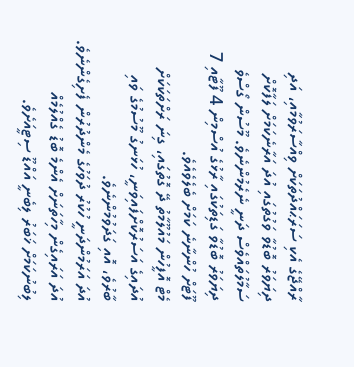ރާއްޖޭގެ އެކި ސަރަޙައްދުތަކަށް ވިއްސާރަވުމާއި، އަދި ދިޔަވަރު ބޮޑުވާ ވަގުތުގައި އުދަ އަރާނެކަމަށް ލަފާކޮށް ސަމާލުތައްވެސް ދަނީ ނެރެމުންނެވެ. މޫސުން ގޯސްވެ ދިޔަވަރު ބޮޑުވާ ގަޑިތަކުގައި ރާޅުގެ އުސްމިން 4 ފޫޓާއި 7 ފޫޓަށް ހުންނާނެ ކަމަށް ބެލެވެއެވެ.
މެޓް އޮފީހުން މައުލޫމާތު ދޭ ގޮތުގައި، ގިނަ ރަށްތަކަކަށް އުދައިގެ އަސަރުކޮށްފައިވަނީ، ހުޅަނގު މޫސުމުގެ ވައި ބާރުވެ، އޮއި ގަދަވުމުންނެވެ.
އުދަ އަރަމުންދަނީ ހުކުރު ދުވަހުގެ މެންދުރުން ފެށިގެންނެވެ. އުދަ އަރައިގެން މިހާތަނަށް އެންމެ ބޮޑު ގެއްލުމެއް ލިބުނުކަމަށް ޚަބަރު ލިބެނީ އައްޑޫ ސިޓީއަށެވެ.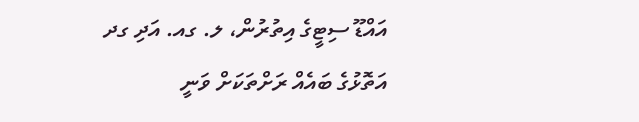އައްޑޫ ސިޓީގެ އިތުރުން، ލ. ގއ. އަދި ގދ އަތޮޅުގެ ބައެއް ރަށްތަކަށް ވަނީ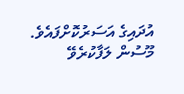އުދައިގެ އަސަރުކޮށްފައެވެ.
މޫސުން ލަފާކުރެވޭ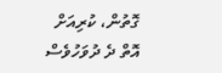ގޮތުން، ކުރިއަށް އޮތް ދެ ދުވަހުވެސް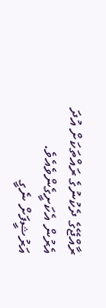ރާއްޖޭގެ ދެކުނުގެ ރައްތަކަށް އުދަ އެރުން އެކަށީގެންވެއެވެ.
އަރުޝީފަށް ނެގީ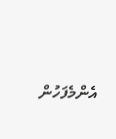އެންމެފަހުން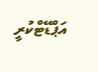އަޕްޑޭޓްކުރީ